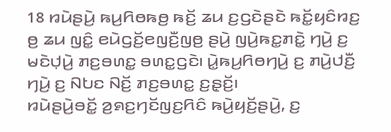18 ꤙꤣꤧꤔꤣꤧ꤬ ꤒꤣ꤬ꤖꤥꤒꤥ꤬ ꤒꤢꤩ꤬ ꤘꤣ ꤢ꤬ꤞꤢꤧꤔꤢꤧ ꤒꤢꤩ꤭ꤟꤢꤨꤙꤢ꤬ ꤥ꤬ ꤘꤣ ꤜꤢꤨ꤭ ꤕꤣꤧꤞꤢꤩ꤬ꤕꤜꤢꤪ꤬ꤜꤥ꤬ ꤔꤣꤧ꤬ ꤜꤣꤧ꤬ꤒꤢ꤭ꤊꤢꤧ꤭ ꤚꤣꤧ꤬ ꤢ꤬ ꤗꤢꤧꤓ꤫ꤣꤧ꤬ ꤊꤢ꤬ꤋꤛꤢ꤭ ꤋꤛꤢ꤭ꤞꤢꤧ꤯ ꤣꤧ꤭ꤒꤣ꤬ꤖꤥꤚꤣꤧ꤬ ꤢ꤬ ꤊꤣꤧ꤬ꤓꤢꤪ꤬ ꤚꤣꤧ꤬ ꤢ꤬ ꤡꤝꤢ ꤡꤢꤩ꤬ ꤊꤢ꤬ꤋꤛꤢ꤭ ꤢ꤬ꤔ꤫ꤢꤩ꤬꤯
ꤙꤣꤧꤔꤣꤧ꤬ꤋꤢꤩ꤭ ꤤ꤬ꤎꤢ꤬ꤚꤢꤩꤜꤢ꤬ꤖꤢꤨ ꤒꤣꤧ꤬ꤟꤢꤩ꤬ꤔꤣꤧ꤬, ꤢ꤬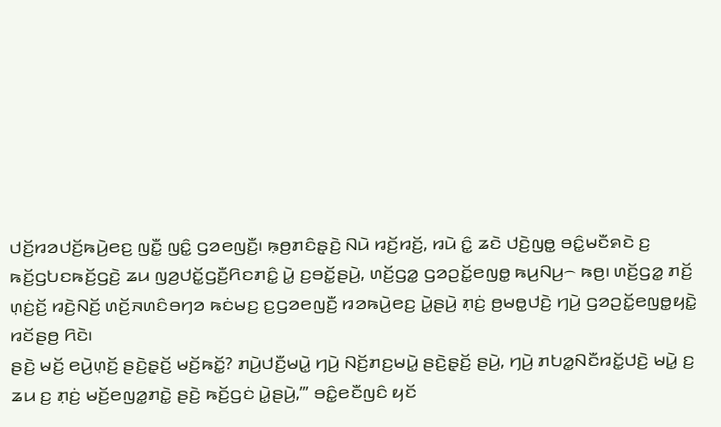ꤓꤢꤩ꤬ꤙꤤꤓꤢꤩ꤬ꤒꤣꤧ꤬ꤕꤢ꤬ ꤜꤢꤪ꤭ ꤜꤢꤨ꤭ ꤞꤤꤕꤜꤢꤪ꤬꤯ ꤒ꤫ꤥ꤬ꤊꤢꤨꤔ꤫ꤢꤧ꤬ ꤡꤣꤧ ꤙꤢꤩ꤬ꤙꤢꤩ꤬, ꤙꤣꤧ ꤢꤨ꤭ ꤘꤢꤧ ꤓꤢꤧ꤬ꤜꤥ꤭ ꤋꤢꤨ꤭ꤗꤢꤪꤎꤢꤧ ꤢ꤬ ꤒꤢꤩ꤬ꤞꤝꤢꤒꤢꤩ꤬ꤞꤢꤧ꤬ ꤘꤣ ꤜꤤ꤬ꤓꤢꤩ꤭ꤞꤢꤪ꤬ꤖꤢꤊꤢꤨ꤭ ꤣꤧ꤭ ꤢ꤬ꤋꤢꤩ꤭ꤔꤣꤧ꤬, ꤛꤢꤩ꤬ꤞꤤ꤭ ꤞꤤꤑꤢꤩ꤭ꤕꤜꤥ꤭ ꤒꤣ꤬ꤡꤣ꤬꤮ ꤒꤥ꤬꤯ ꤛꤢꤩ꤬ꤞꤤ꤭ ꤊꤢꤩ꤬ ꤛ꤫ꤢꤦ꤬ꤢꤩ꤬ ꤙꤢꤧ꤬ꤡꤢꤩ꤬ ꤛꤢꤩ꤬ꤏꤛꤢꤨꤋꤚꤤ ꤒꤢꤦꤗꤢ꤬ ꤢ꤬ꤞꤤꤕꤜꤢꤪ꤬ ꤙꤤꤒꤣꤧ꤬ꤕꤢ꤬ ꤣꤧ꤭ꤔꤣꤧ꤬ ꤊ꤫ꤢꤦ꤬ ꤥ꤬ꤗꤥ꤭ꤓꤢꤧ꤬ ꤚꤣꤧ꤬ ꤞꤤꤑꤢꤩ꤭ꤕꤜꤥ꤭ꤟꤢꤧ꤭ ꤙꤢꤩꤔꤥ꤬ ꤖꤢꤧ꤯
ꤔꤢꤧ꤬ ꤗꤢꤩ꤬ ꤕꤣꤧ꤬ꤛ꤫ꤢꤩ꤬ ꤔꤢꤧ꤬ꤔ꤫ꤢꤩ꤬ ꤗꤢꤩ꤬ꤒꤢꤩ꤭? ꤊꤣꤧ꤬ꤓꤢꤪ꤬ꤗꤣꤧ꤭ ꤚꤣꤧ꤬ ꤡꤢꤩ꤬ꤊꤢ꤬ꤗꤣꤧ꤭ ꤔꤢꤧ꤬ꤔ꤫ꤢꤩ꤬ ꤔꤣꤧ꤬, ꤚꤣꤧ꤬ ꤊꤝꤤ꤭ꤡꤢꤪꤙꤢꤩ꤭ꤓꤢꤧ꤬ ꤗꤣꤧ꤭ ꤢ꤬ ꤘꤣ ꤢ꤬ ꤊ꤫ꤢꤦ꤬ ꤗꤢꤩ꤬ꤕꤜꤤ꤭ꤊꤢꤧ꤭ ꤔꤢꤧ꤬ ꤒꤢꤩ꤬ꤞꤢꤦ ꤣꤧ꤭ꤔꤣꤧ꤬,’” ꤋꤢꤨ꤭ꤕꤢꤪꤜꤢꤨ ꤟꤢꤩ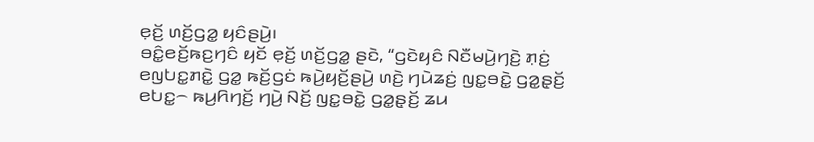ꤕ꤫ꤢꤩ꤬ ꤛꤢꤩ꤬ꤞꤤ꤭ ꤟꤢꤨꤔꤣꤧ꤬꤯
ꤋꤢꤨ꤭ꤕꤢꤩ꤬ꤒꤢ꤬ꤚꤢꤨ ꤟꤢꤩ ꤕ꤫ꤢꤩ꤬ ꤛꤢꤩ꤬ꤞꤤ꤭ ꤔꤢꤧ, “ꤞꤢꤧꤟꤢꤨ ꤡꤢꤪꤗꤣꤧ꤬ꤚꤢꤧ꤬ ꤊ꤫ꤢꤦ꤬ ꤕꤜꤝꤢ꤭ꤊꤢꤧ꤭ ꤞꤤ꤭ ꤒꤢꤩ꤬ꤞꤢꤦ ꤒꤣꤧ꤬ꤟꤢꤩ꤬ꤔꤣꤧ꤬ ꤛꤢꤧ꤬ ꤚꤣꤧꤘꤢꤦ꤬ ꤜꤢ꤭ꤋꤢꤧ꤭ ꤞꤤ꤭ꤔ꤫ꤢꤩ꤬ ꤕꤝꤢ꤭꤮ ꤒꤣ꤬ꤖꤚꤢꤩ꤬ ꤚꤣꤧ꤬ ꤡꤢꤩ꤬ ꤜꤢ꤭ꤋꤢꤧ꤭ ꤞꤤ꤭ꤔ꤫ꤢꤩ꤬ ꤘꤣ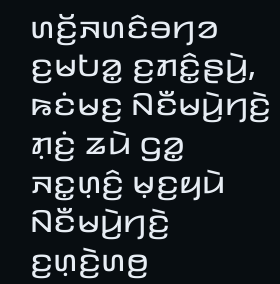ꤛꤢꤩ꤬ꤏꤛꤢꤨꤋꤚꤤ ꤢ꤬ꤗꤝꤤ꤭ ꤢ꤬ꤊꤢꤨ꤭ꤔꤣꤧ꤬, ꤒꤢꤦꤗꤢ꤬ ꤡꤢꤪꤗꤣꤧ꤬ꤚꤢꤧ꤬ ꤊ꤫ꤢꤦ꤬ ꤘꤣꤧ ꤞꤤ꤭ ꤏꤢ꤭ꤛ꤫ꤢꤨ꤬ ꤗ꤫ꤢ꤬ꤟꤣꤧ ꤡꤢꤪꤗꤣꤧ꤬ꤚꤢꤧ꤬ ꤢ꤬ꤛ꤫ꤢꤧ꤬ꤛꤥ꤬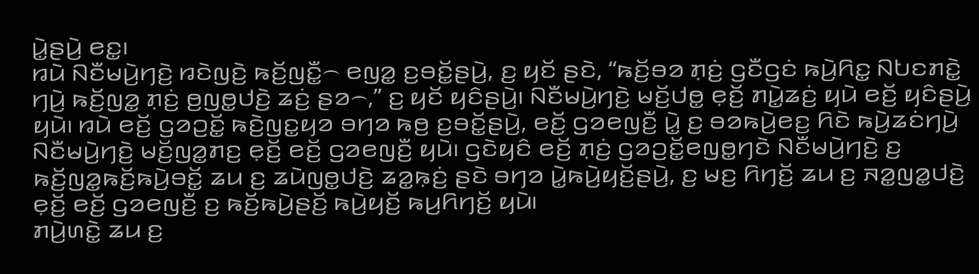ꤣꤧ꤭ꤔꤣꤧ꤬ ꤕꤢ꤭꤯
ꤙꤣꤧ ꤡꤢꤪꤗꤣꤧ꤬ꤚꤢꤧ꤬ ꤙꤢꤧꤜꤢꤧ꤬ ꤒꤢꤩ꤬ꤜꤢꤪ꤭꤮ ꤕꤜꤤ꤭ ꤢ꤬ꤋꤢꤩ꤭ꤔꤣꤧ꤬, ꤢ꤬ ꤟꤢꤩ ꤔꤢꤧ, “ꤒꤢꤩ꤬ꤋꤤ ꤊ꤫ꤢꤦ꤬ ꤞꤢꤪꤞꤢꤦ ꤒꤣꤧ꤬ꤖꤢ꤭ ꤡꤝꤢꤊꤢꤧ꤭ ꤚꤣꤧ꤬ ꤒꤢꤩ꤬ꤜꤤ꤭ ꤊ꤫ꤢꤦ꤬ ꤥ꤬ꤜꤥ꤭ꤓꤢꤧ꤬ ꤘꤢꤦ꤬ ꤔꤤ꤮,” ꤢ꤬ ꤟꤢꤩ ꤟꤢꤨꤔꤣꤧ꤬꤯ ꤡꤢꤪꤗꤣꤧ꤬ꤚꤢꤧ꤬ ꤗꤢꤩ꤬ꤓꤥ꤭ ꤕ꤫ꤢꤩ꤬ ꤊꤣꤧ꤭ꤘꤢꤦ꤬ ꤟꤣꤧ ꤕꤢꤩ꤬ ꤟꤢꤨꤔꤣꤧ꤬ ꤟꤣꤧ꤯ ꤙꤣꤧ ꤕꤢꤩ꤬ ꤞꤤꤑꤢꤩ꤭ ꤒꤢꤧ꤬ꤜꤢ꤭ꤟꤤ ꤋꤚꤤ ꤒꤥ꤬ ꤢ꤬ꤋꤢꤩ꤭ꤔꤣꤧ꤬, ꤕꤢꤩ꤬ ꤞꤤꤕꤜꤢꤪ꤬ ꤣꤧ꤭ ꤢ꤬ ꤋꤤꤒꤣꤧ꤬ꤕꤢ꤬ ꤖꤢꤧ ꤒꤣꤧ꤬ꤘꤢꤦꤚꤣꤧ꤬ ꤡꤢꤪꤗꤣꤧ꤬ꤚꤢꤧ꤬ ꤗꤢꤩ꤬ꤜꤤ꤭ꤊꤢ꤬ ꤕ꤫ꤢꤩ꤬ ꤕꤢꤩ꤬ ꤞꤤꤕꤜꤢꤪ꤬ ꤟꤣꤧ꤯ ꤞꤢꤧꤟꤢꤨ ꤕꤢꤩ꤬ ꤊ꤫ꤢꤦ꤬ ꤞꤤꤑꤢꤩ꤭ꤕꤜꤥ꤭ꤚꤢꤧ ꤡꤢꤪꤗꤣꤧ꤬ꤚꤢꤧ꤬ ꤢ꤬ ꤒꤢꤩ꤬ꤜꤤ꤭ꤒꤢꤩ꤬ꤒꤣꤧ꤬ꤋꤢꤩ꤭ ꤘꤣ ꤢ꤬ ꤘꤣꤧꤜꤥ꤭ꤓꤢꤧ꤬ ꤘꤤ꤭ꤒ꤫ꤢꤦ꤬ ꤔꤢꤧ ꤋꤚꤤ ꤣꤧ꤭ꤒꤣꤧ꤬ꤟꤢꤩ꤬ꤔꤣꤧ꤬, ꤢ꤬ ꤗꤢ꤬ ꤖꤚꤢꤩ꤬ ꤘꤣ ꤢ꤬ ꤏꤤ꤭ꤜꤤ꤭ꤓꤢꤧ꤬ ꤕ꤫ꤢꤩ꤬ ꤕꤢꤩ꤬ ꤞꤤꤕꤜꤢꤪ꤬ ꤢ꤬ ꤒꤢꤩ꤬ꤒꤣꤧ꤬ꤔꤢꤩ꤬ ꤒꤣꤧ꤬ꤟꤢꤩ꤬ ꤒꤣ꤬ꤖꤚꤢꤩ꤬ ꤟꤣꤧ꤯
ꤊꤣꤧ꤬ꤛꤢꤧ꤭ ꤘꤣ ꤢ꤬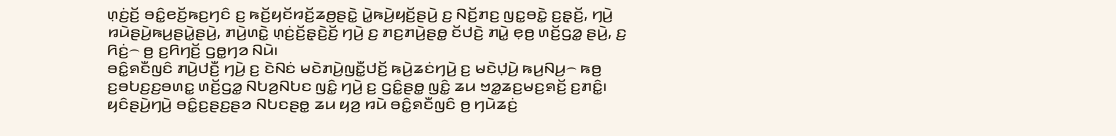ꤛ꤫ꤢꤦ꤬ꤢꤩ꤬ ꤋꤢꤨ꤭ꤕꤢꤩ꤬ꤒꤢ꤬ꤚꤢꤨ ꤢ꤬ ꤒꤢꤩ꤬ꤟꤢꤩꤙꤢꤩ꤬ꤘꤥ꤬ꤔꤢꤧ꤭ ꤣꤧ꤭ꤒꤣꤧ꤬ꤟꤢꤩ꤬ꤔꤣꤧ꤬ ꤢ꤬ ꤡꤢꤩ꤬ꤊꤢ꤬ ꤜꤢ꤭ꤋꤢꤧ꤭ ꤢ꤬ꤔ꤫ꤢꤩ꤬, ꤚꤣꤧ꤬ ꤙꤣꤧꤔꤣꤧ꤬ꤒꤣ꤬ꤔꤣꤧ꤭ꤔꤣꤧ꤬, ꤊꤣꤧ꤬ꤛꤢꤧ꤭ ꤛ꤫ꤢꤦ꤬ꤢꤩ꤬ꤔ꤫ꤢꤧ꤬ꤢꤩ꤬ ꤚꤣꤧ꤬ ꤢ꤬ ꤊꤢ꤬ꤊꤣꤧ꤬ꤔꤥ꤭ ꤢꤩꤓꤢꤧ꤬ ꤊꤣꤧ꤭ ꤕ꤫ꤥ꤬ ꤛꤢꤩ꤬ꤞꤤ꤭ ꤔꤣꤧ꤬, ꤢ꤬ ꤖꤢꤦ꤬꤮ ꤥ꤬ ꤢ꤬ꤖꤚꤢꤩ꤬ ꤞꤥ꤭ꤚꤤ ꤡꤣꤧ꤯
ꤋꤢꤨ꤭ꤎꤢꤪꤜꤢꤨ ꤊꤣꤧ꤬ꤓꤢꤪ꤬ ꤚꤣꤧ꤬ ꤢ꤬ ꤢꤧꤡꤢꤦ ꤗꤢꤧꤊꤣꤧ꤬ꤜꤢꤪ꤭ꤓꤢꤩ꤬ ꤒꤣꤧ꤬ꤘꤢꤦꤚꤣꤧ꤬ ꤢ꤬ ꤗꤢꤧꤓ꤫ꤣꤧ꤬ ꤒꤣ꤬ꤡꤣ꤬꤮ ꤒꤥ꤬ ꤢ꤬ꤋꤝꤢ꤬ꤢ꤬ꤋꤛꤢ꤭ ꤛꤢꤩ꤬ꤞꤤ꤭ ꤡꤝꤤ꤬ꤡꤝꤢ ꤜꤢꤨ꤭ ꤚꤣꤧ꤬ ꤢ꤬ ꤞꤢꤨ꤭ꤔꤥ꤭ ꤜꤢꤨ꤭ ꤘꤣ ꤠꤤ꤭ꤘꤢ꤬ꤗꤢ꤬ꤎꤢꤩ꤬ ꤢ꤬ꤊꤢꤨ꤭꤯
ꤟꤢꤨꤔꤣꤧ꤬ꤚꤣꤧ꤬ ꤋꤢꤨ꤭ꤢ꤬ꤔꤢ꤬ꤔꤤ ꤡꤝꤢꤔꤥ꤭ ꤘꤣ ꤟꤤ꤬ ꤙꤣꤧ ꤋꤢꤨ꤭ꤎꤢꤪꤜꤢꤨ ꤥ꤬ ꤚꤣꤧꤘꤢꤦ꤬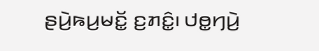ꤔꤣꤧ꤬ꤒꤣ꤬ꤗꤢꤩ꤭ ꤢ꤬ꤊꤢꤨ꤭꤯ ꤓꤥ꤭ꤚꤣꤧ꤬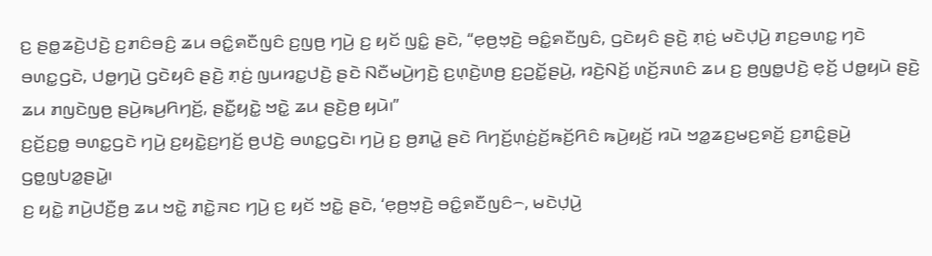ꤢ꤬ ꤔꤥ꤭ꤘꤢꤧ꤬ꤓꤢꤧ꤬ ꤢ꤬ꤊꤢꤨꤋꤢꤨ꤬ ꤘꤣ ꤋꤢꤨ꤭ꤎꤢꤪꤜꤢꤨ ꤢ꤬ꤜꤥ꤬ ꤚꤣꤧ꤬ ꤢ꤬ ꤟꤢꤩ ꤜꤢꤨ꤭ ꤔꤢꤧ, “ꤕ꤫ꤥ꤬ꤠ꤫ꤢꤧ꤬ ꤋꤢꤨ꤭ꤎꤢꤪꤜꤢꤨ, ꤞꤢꤧꤟꤢꤨ ꤔꤢꤧ꤬ ꤊ꤫ꤢꤦ꤬ ꤗꤢꤧꤓ꤫ꤣꤧ꤬ ꤊꤢ꤬ꤋꤛꤢ꤭ ꤚꤢꤧ ꤋꤛꤢ꤭ꤞꤢꤧ, ꤓꤥ꤭ꤚꤣꤧ꤬ ꤞꤢꤧꤟꤢꤨ ꤔꤢꤧ꤬ ꤊ꤫ꤢꤦ꤬ ꤜꤣꤙꤢ꤭ꤓꤢꤧ꤬ ꤔꤢꤧ ꤡꤢꤪꤗꤣꤧ꤬ꤚꤢꤧ꤬ ꤢ꤬ꤛ꤫ꤢꤧ꤬ꤛꤥ꤬ ꤢ꤬ꤑꤢꤩ꤭ꤔꤣꤧ꤬, ꤙꤢꤧ꤬ꤡꤢꤩ꤬ ꤛꤢꤩ꤬ꤏꤛꤢꤨ ꤘꤣ ꤢ꤬ ꤥ꤬ꤜꤥ꤭ꤓꤢꤧ꤬ ꤕ꤫ꤢꤩ꤬ ꤓꤥ꤭ꤟꤣꤧ ꤔꤢꤧ꤬ ꤘꤣ ꤊꤜꤢꤧꤜꤥ꤬ ꤔꤣꤧ꤬ꤒꤣ꤬ꤖꤚꤢꤩ꤬, ꤔꤢꤪ꤭ꤟꤢꤧ꤭ ꤠꤢꤧ꤭ ꤘꤣ ꤔꤢꤧ꤬ꤥ꤬ ꤟꤣꤧ꤯”
ꤢ꤬ꤢꤩ꤬ꤢ꤬ꤥ꤭ ꤋꤛꤢ꤭ꤞꤢꤧ ꤚꤣꤧ꤬ ꤢ꤬ꤟꤢꤧ꤭ꤢ꤬ꤚꤢꤩ꤬ ꤥ꤬ꤓꤢꤧ꤬ ꤋꤛꤢ꤭ꤞꤢꤧ꤯ ꤚꤣꤧ꤬ ꤢ꤬ ꤥ꤬ꤊꤣꤧ꤭ ꤔꤢꤧ ꤖꤚꤢꤩ꤬ꤛ꤫ꤢꤦ꤬ꤢꤩ꤬ꤒꤢꤩ꤬ꤖꤢꤨ ꤒꤣꤧ꤬ꤟꤢꤩ꤬ ꤙꤣꤧ ꤠꤤ꤭ꤘꤢ꤬ꤗꤢ꤬ꤎꤢꤩ꤬ ꤢ꤬ꤊꤢꤨ꤭ꤔꤣꤧ꤬ ꤞꤥ꤭ꤜꤝꤤ꤭ꤔꤣꤧ꤭꤯
ꤢ꤬ ꤟꤢꤧ꤭ ꤊꤣꤧ꤬ꤓꤢꤪ꤬ꤥ꤬ ꤘꤣ ꤠꤢꤧ꤭ ꤊꤢꤧ꤭ꤏꤢ ꤚꤣꤧ꤬ ꤢ꤬ ꤟꤢꤩ ꤠꤢꤧ꤭ ꤔꤢꤧ, ‘ꤕ꤫ꤥ꤬ꤠ꤫ꤢꤧ꤬ ꤋꤢꤨ꤭ꤎꤢꤪꤜꤢꤨ꤮, ꤗꤢꤧꤓ꤫ꤣꤧ꤬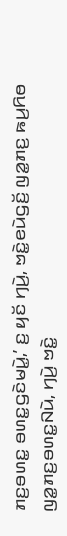ꤊꤢ꤬ꤋꤛꤢ꤭ ꤋꤛꤢ꤭ꤞꤢꤧꤗꤣꤧ꤭,’ ꤢ꤬ ꤟꤢꤩ ꤚꤣꤧ꤬, ꤠꤢꤧ꤭ꤕꤣꤧꤞꤢꤩ꤬ ꤜꤤ꤭ꤊꤢ꤬ ꤒꤣ꤬ꤖꤥ ꤜꤤ꤭ꤊꤢ꤬ꤋꤛꤢ꤭ꤡꤣꤧ, ꤚꤣꤧ꤬ ꤠꤢꤧ꤭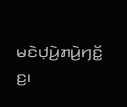ꤗꤢꤧꤓ꤫ꤣꤧ꤬ꤊꤣꤧ꤬ꤚꤢꤩ꤭ ꤢ꤬꤯